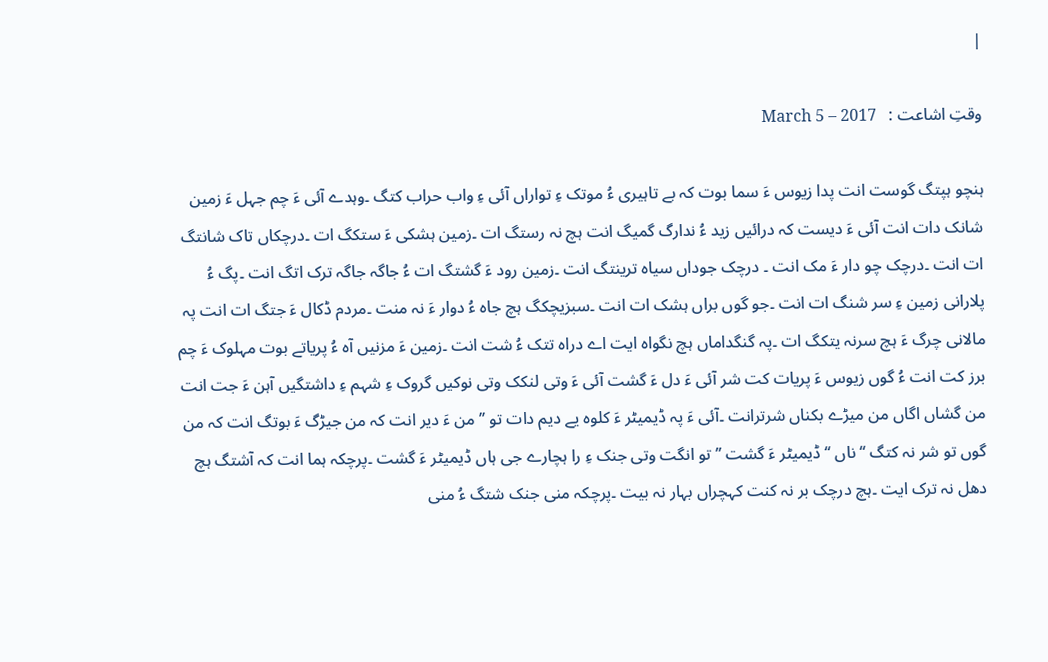|

وقتِ اشاعت :   March 5 – 2017

ہنچو ہپتگ گوست انت پدا زیوس ءَ سما بوت کہ بے تاہیری ءُ موتک ءِ تواراں آئی ءِ واب حراب کتگ ۔وہدے آئی ءَ چم جہل ءَ زمین شانک دات انت آئی ءَ دیست کہ درائیں زید ءُ ندارگ گمیگ انت ہچ نہ رستگ ات ۔زمین ہشکی ءَ ستکگ ات ۔درچکاں تاک شانتگ ات انت ۔درچک چو دار ءَ مک انت ۔ درچک جوداں سیاہ ترینتگ انت ۔زمین رود ءَ گشتگ ات ءُ جاگہ جاگہ ترک اتگ انت ۔پگ ءُ پلارانی زمین ءِ سر شنگ ات انت ۔جو گوں براں ہشک ات انت ۔سبزیچکگ ہچ جاہ ءُ دوار ءَ نہ منت ۔مردم ڈکال ءَ جتگ ات انت پہ مالانی چرگ ءَ ہچ سرنہ یتکگ ات ۔پہ گنگداماں ہچ نگواہ ایت اے دراہ تتک ءُ شت انت ۔زمین ءَ مزنیں آہ ءُ پریاتے بوت مہلوک ءَ چم برز کت انت ءُ گوں زیوس ءَ پریات کت شر آئی ءَ دل ءَ گشت آئی ءَ وتی لنکک وتی نوکیں گروک ءِ شہم ءِ داشتگیں آہن ءَ جت انت من گشاں اگاں من میڑے بکناں شرترانت ۔آئی ءَ پہ ڈیمیٹر ءَ کلوہ یے دیم دات تو ’’ من ءَ دیر انت کہ من جیڑگ ءَ بوتگ انت کہ من گوں تو شر نہ کتگ ‘‘ ناں ‘‘ ڈیمیٹر ءَ گشت ’’ تو انگت وتی جنک ءِ را ہچارے جی ہاں ڈیمیٹر ءَ گشت ۔پرچکہ ہما انت کہ آشتگ ہچ دھل نہ ترک ایت ۔ہچ درچک بر نہ کنت کہچراں بہار نہ بیت ۔پرچکہ منی جنک شتگ ءُ منی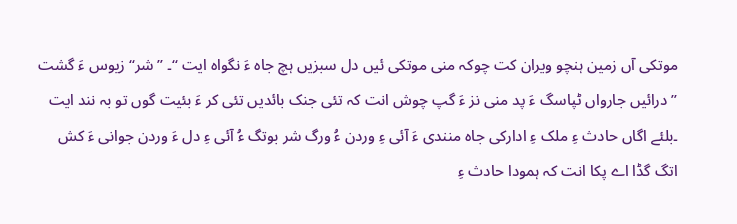موتکی آں زمین ہنچو ویران کت چوکہ منی موتکی ئیں دل سبزیں ہچ جاہ ءَ نگواہ ایت ‘‘۔ ’’ شر‘‘ زیوس ءَ گشت ’’ درائیں جارواں ٹپاسگ ءَ پد منی نز ءَ گپ چوش انت کہ تئی جنک بائدیں تئی کر ءَ بئیت گوں تو بہ نند ایت ۔بلئے اگاں حادث ءِ ملک ءِ ادارکی جاہ منندی ءَ آئی ءِ وردن ءُ ورگ شر بوتگ ءُ آئی ءِ دل ءَ وردن جوانی ءَ کش اتگ گڈا اے پکا انت کہ ہمودا حادث ءِ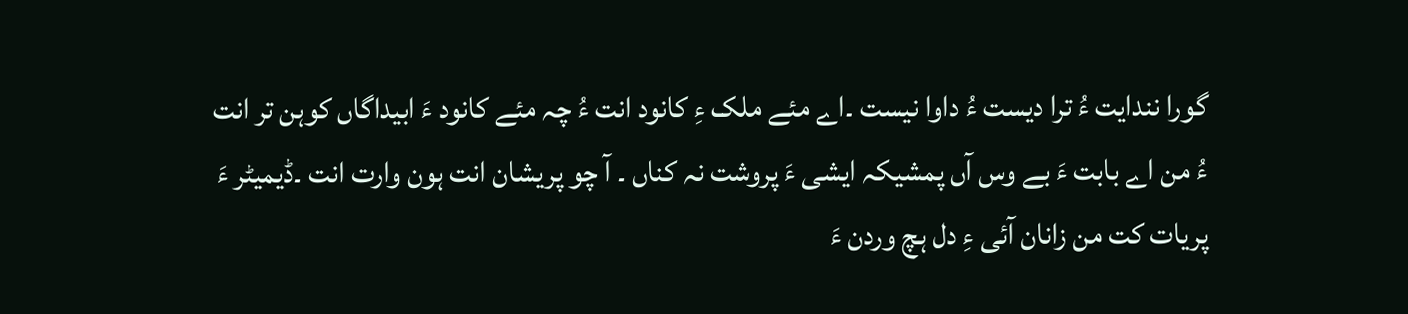گورا نندایت ءُ ترا دیست ءُ داوا نیست ۔اے مئے ملک ءِ کانود انت ءُ چہ مئے کانود ءَ ابیداگاں کوہن تر انت ءُ من اے بابت ءَ بے وس آں پمشیکہ ایشی ءَ پروشت نہ کناں ۔ آ چو پریشان انت ہون وارت انت ۔ڈیمیٹر ءَ پریات کت من زانان آئی ءِ دل ہچ وردن ءَ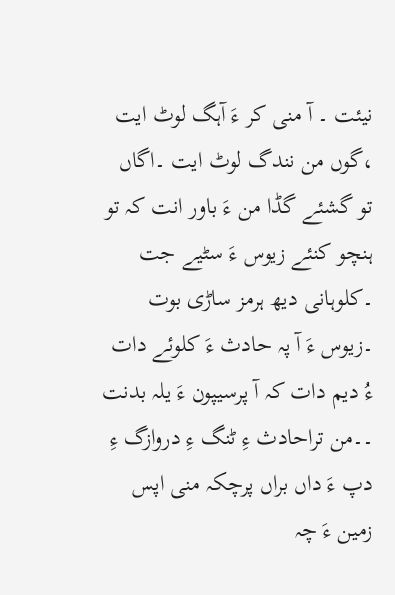نیئت ۔ آ منی کر ءَ آہگ لوٹ ایت ،گوں من نندگ لوٹ ایت ۔اگاں تو گشئے گڈا من ءَ باور انت کہ تو ہنچو کنئے زیوس ءَ سٹیے جت ۔کلوہانی دیھ ہرمز ساڑی بوت ۔زیوس ءَ آ پہ حادث ءَ کلوئے دات ءُ دیم دات کہ آ پرسیپون ءَ یلہ بدنت ۔۔من تراحادث ءِ ٹنگ ءِ دروازگ ءِ دپ ءَ داں براں پرچکہ منی اپس زمین ءَ چہ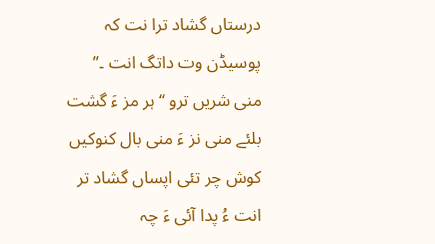درستاں گشاد ترا نت کہ پوسیڈن وت داتگ انت ۔’’ منی شریں ترو ‘‘ ہر مز ءَ گشت بلئے منی نز ءَ منی بال کنوکیں کوش چر تئی اپساں گشاد تر انت ءُ پدا آئی ءَ چہ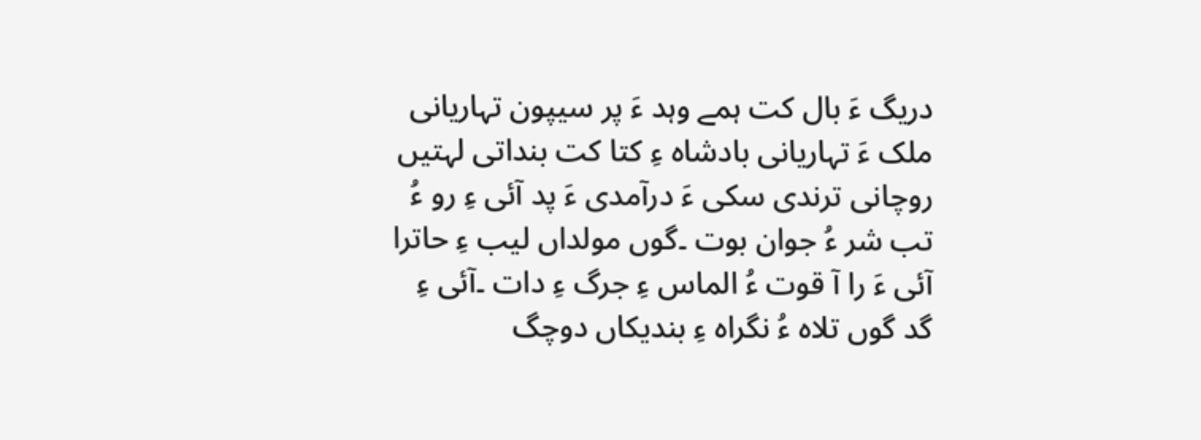دریگ ءَ بال کت ہمے وہد ءَ پر سیپون تہاریانی ملک ءَ تہاریانی بادشاہ ءِ کتا کت بنداتی لہتیں روچانی ترندی سکی ءَ درآمدی ءَ پد آئی ءِ رو ءُ تب شر ءُ جوان بوت ۔گوں مولداں لیب ءِ حاترا آئی ءَ را آ قوت ءُ الماس ءِ جرگ ءِ دات ۔آئی ءِ گد گوں تلاہ ءُ نگراہ ءِ بندیکاں دوچگ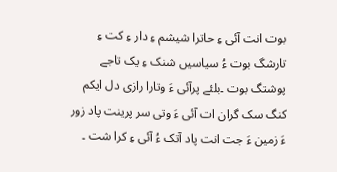بوت انت آئی ءِ حاترا شیشم ءِ دار ءِ کت ءِ تارشگ بوت ءُ سیاسیں شنک ءِ یک تاجے پوشتگ بوت ۔بلئے پرآئی ءَ وتارا رازی دل ایکم کنگ سک گران ات آئی ءَ وتی سر پرینت پاد زور ءَ زمین ءَ جت انت پاد آتک ءُ آئی ءِ کرا شت ۔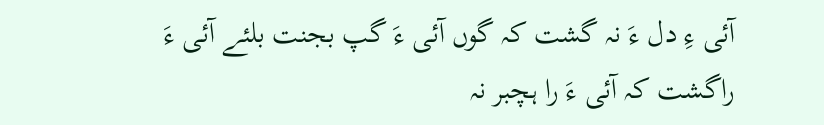آئی ءِ دل ءَ نہ گشت کہ گوں آئی ءَ گپ بجنت بلئے آئی ءَ راگشت کہ آئی ءَ را ہچبر نہ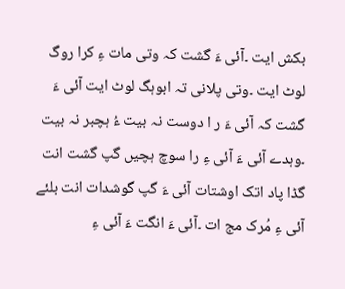بکش ایت ۔آئی ءَ گشت کہ وتی مات ءِ کرا روگ لوٹ ایت ۔وتی پلانی تہ ابوہگ لوٹ ایت آئی ءَ گشت کہ آئی ءَ ر ا دوست نہ بیت ءُ ہچبر نہ بیت ۔وہدے آئی ءَ آئی ءِ را سوچ ہچیں گپ گشت انت گڈا پاد اتک اوشتات آئی ءَ گپ گوشدات انت بلئے آئی ءِ مُرک مج ات ۔آئی ءَ انگت ءَ آئی ءِ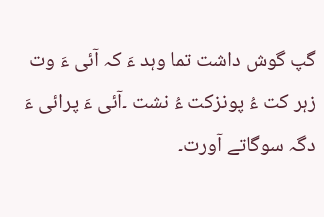گپ گوش داشت تما وہد ءَ کہ آئی ءَ وت زہر کت ءُ پونزکت ءُ نشت ۔آئی ءَ پرائی ءَ دگہ سوگاتے آورت۔